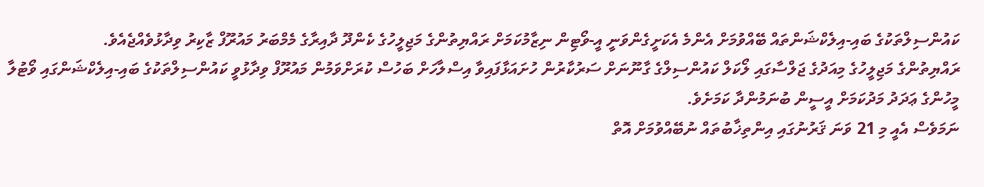ކައުންސިލްތަކުގެ ބައި-އިލެކްޝަންތައް ބޭއްވުމަށް އެންމެ އެކަށީގެންވަނީ އީ-ވޯޓިން ނިޒާމުކަމަށް ރައްޔިތުންގެ މަޖިލީހުގެ ކެންދޫ ދާއިރާގެ މެމްބަރު މައުރޫފް ޒާކިރު ވިދާޅުވެއްޖެއެވެ.
ރައްޔިތުންގެ މަޖިލީހުގެ މިއަދުގެ ޖަލްސާގައި ލޯކަލް ކައުންސިލްގެ ގާނޫނަށް ސަރުކާރުން ހުށައަޅާފައިވާ އިސްލާހަށް ބަހުސް ކުރަށްވަމުން މައުރޫފް ވިދާޅުވީ ކައުންސިލްތަކުގެ ބައި-އިލެކްޝަންގައި ވޯޓުލާ މީހުންގެ ޢަދަދު މަދުކަމަށް އީސީން ބުނަމުންދާ ކަމަށެވެ.
ނަމަވެސް އެއީ މި 21 ވަނަ ޤަރުނުގައި އިންތިޚާބުތައް ނުބޭއްވުމަށް އޮތް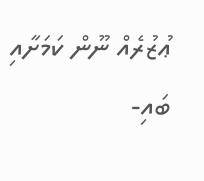ޢުޒުރެއް ނޫން ކަމަށާއި ބައި-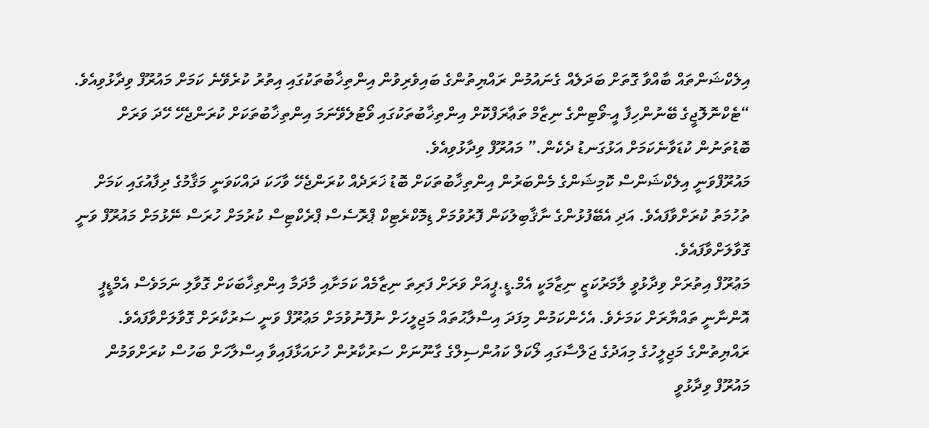އިލެކްޝަންތައް ބާއްވާ ގޮތަށް ބަދަލެއް ގެނައުމުން ރައްޔިތުންގެ ބައިވެރިވުން އިންތިޚާބުތަކުގައި އިތުރު ކުރެވޭނެ ކަމަށް މައުރޫފް ވިދާޅުވިއެވެ.
“ޓެކްނޮލޮޖީގެ ބޭނުންހިފާ އީ-ވޯޓިންގެ ނިޒާމް ތަޢާރަފްކޮށް އިންތިޚާބުތަކުގައި ވޯޓުލެވޭނަމަ އިންތިޚާބުތަކަށް ކުރަންޖެހޭ ހޭދަ ވަރަށް ބޮޑުތަނުން ކުޑަވާނެކަމަށް އަޅުގަނޑު ދެކެން.” މައުރޫފް ވިދާޅުވިއެވެ.
މައުރޫފްވަނީ އިލެކްޝަންސް ކޮމިޝަންގެ މެންބަރުން އިންތިޚާބުތަކަށް ބޮޑު ޚަރަދެއް ކުރަންޖެހޭ ވާހަކަ ދައްކަވަނީ މަޤާމުގެ ދިފާއުގައި ކަމަށް ތުހުމަތު ކުރަށްވާފައެވެ. އަދި އެބޭފުޅުންގެ ނާޤާބިލުކަން ފޮރުވުމަށް ޑިމޮކްރެޓިކް ޕްރޮސެސް ޕްރެކްޓިސް ކުރުމަށް ހުރަސް ނޭޅުމަށް މައުރޫފް ވަނީ ގޮވާލަށްވާފައެވެ.
މަޢުރޫފް އިތުރަށް ވިދާޅުވީ ލާމަރުކަޒީ ނިޒާމަކީ އެމް.ޑީ.ޕީއަށް ވަރަށް ފަރިތަ ނިޒާމެއް ކަމަށާއި މާދަމާ އިންތިޚާބަކަށް ގޮވާލި ނަމަވެސް އެމްޑީޕީ އޮންނާނީ ތައްޔާރަށް ކަމަށެވެ. އެހެންކަމުން މިފަދަ އިސްލާޙުތައް މަޖިލީހަށް ނުފޮނުވުމަށް މަޢުރޫފް ވަނީ ސަރުކާރަށް ގޮވާލަށްވާފައެވެ.
ރައްޔިތުންގެ މަޖިލީހުގެ މިއަދުގެ ޖަލްސާގައި ލޯކަލް ކައުންސިލްގެ ގާނޫނަށް ސަރުކާރުން ހުށައަޅާފައިވާ އިސްލާހަށް ބަހުސް ކުރަށްވަމުން މައުރޫފް ވިދާޅުވީ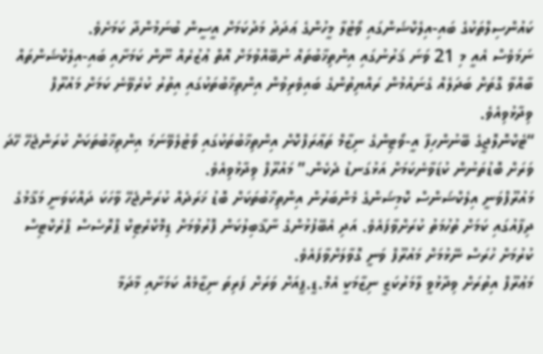ކައުންސިލްތަކުގެ ބައި-އިލެކްޝަންގައި ވޯޓުލާ މީހުންގެ ޢަދަދު މަދުކަމަށް އީސީން ބުނަމުންދާ ކަމަށެވެ.
ނަމަވެސް އެއީ މި 21 ވަނަ ޤަރުނުގައި އިންތިޚާބުތައް ނުބޭއްވުމަށް އޮތް ޢުޒުރެއް ނޫން ކަމަށާއި ބައި-އިލެކްޝަންތައް ބާއްވާ ގޮތަށް ބަދަލެއް ގެނައުމުން ރައްޔިތުންގެ ބައިވެރިވުން އިންތިޚާބުތަކުގައި އިތުރު ކުރެވޭނެ ކަމަށް މައުރޫފް ވިދާޅުވިއެވެ.
“ޓެކްނޮލޮޖީގެ ބޭނުންހިފާ އީ-ވޯޓިންގެ ނިޒާމް ތަޢާރަފްކޮށް އިންތިޚާބުތަކުގައި ވޯޓުލެވޭނަމަ އިންތިޚާބުތަކަށް ކުރަންޖެހޭ ހޭދަ ވަރަށް ބޮޑުތަނުން ކުޑަވާނެކަމަށް އަޅުގަނޑު ދެކެން.” މައުރޫފް ވިދާޅުވިއެވެ.
މައުރޫފްވަނީ އިލެކްޝަންސް ކޮމިޝަންގެ މެންބަރުން އިންތިޚާބުތަކަށް ބޮޑު ޚަރަދެއް ކުރަންޖެހޭ ވާހަކަ ދައްކަވަނީ މަޤާމުގެ ދިފާއުގައި ކަމަށް ތުހުމަތު ކުރަށްވާފައެވެ. އަދި އެބޭފުޅުންގެ ނާޤާބިލުކަން ފޮރުވުމަށް ޑިމޮކްރެޓިކް ޕްރޮސެސް ޕްރެކްޓިސް ކުރުމަށް ހުރަސް ނޭޅުމަށް މައުރޫފް ވަނީ ގޮވާލަށްވާފައެވެ.
މަޢުރޫފް އިތުރަށް ވިދާޅުވީ ލާމަރުކަޒީ ނިޒާމަކީ އެމް.ޑީ.ޕީއަށް ވަރަށް ފަރިތަ ނިޒާމެއް ކަމަށާއި މާދަމާ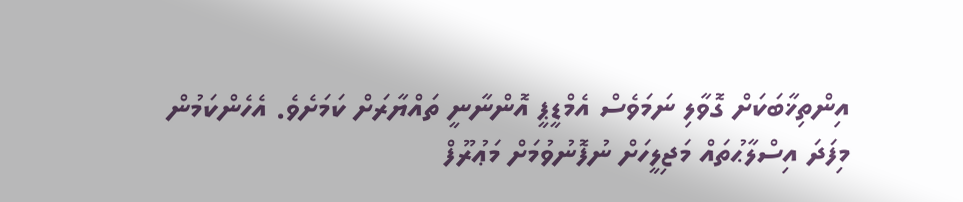އިންތިޚާބަކަށް ގޮވާލި ނަމަވެސް އެމްޑީޕީ އޮންނާނީ ތައްޔާރަށް ކަމަށެވެ. އެހެންކަމުން މިފަދަ އިސްލާޙުތައް މަޖިލީހަށް ނުފޮނުވުމަށް މަޢުރޫފް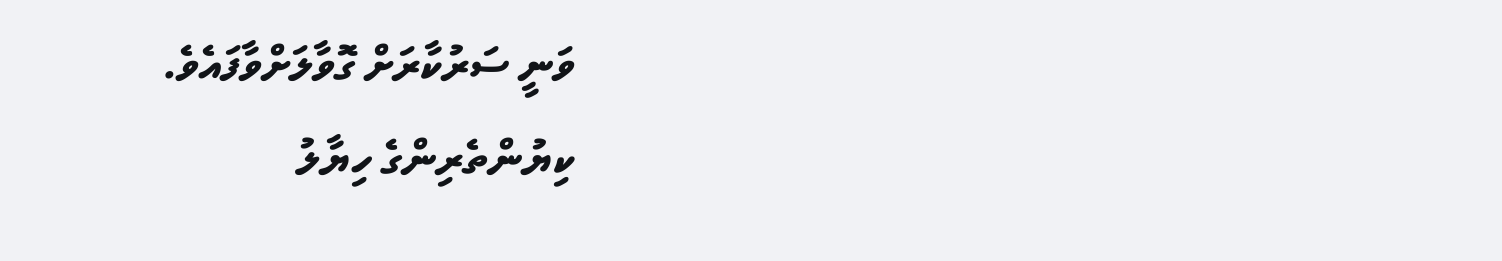ވަނީ ސަރުކާރަށް ގޮވާލަށްވާފައެވެ.
ކިޔުންތެރިންގެ ހިޔާލު